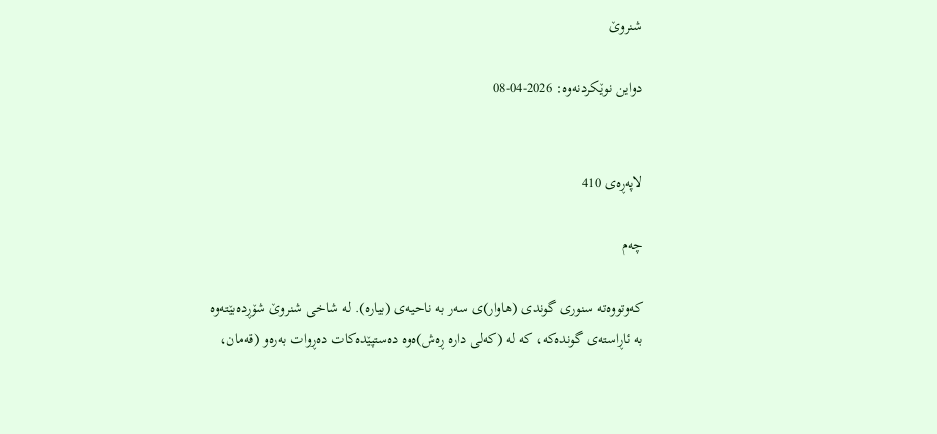شنروێ

دواین نوێکردنەوە: 2026-04-08


لاپەڕەی 410

چەم

کەوتووەتە سنوری گوندی (هاوار)ی سەر بە ناحیەی (بیارە). لە شاخی شنروێ شۆڕدەبێتەوە بە ئاڕاستەی گوندەکە، کە لە (کەلی دارە ڕەش)ەوە دەستپێدەکات دەڕوات بەرەو (قەمان،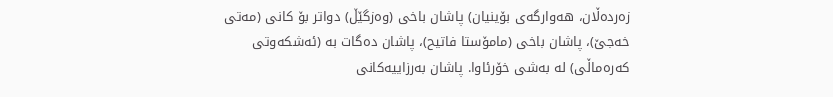زەردەڵان، هەوارگەی بۆینیان) پاشان باخی (وەزگێڵ) دواتر بۆ کانی (مەتی خەجێ)، پاشان باخی (مامۆستا فاتیح)، پاشان دەگات بە (ئەشکەوتی کەرەماڵی) لە بەشی خۆرئاوا. پاشان بەرزاییەکانی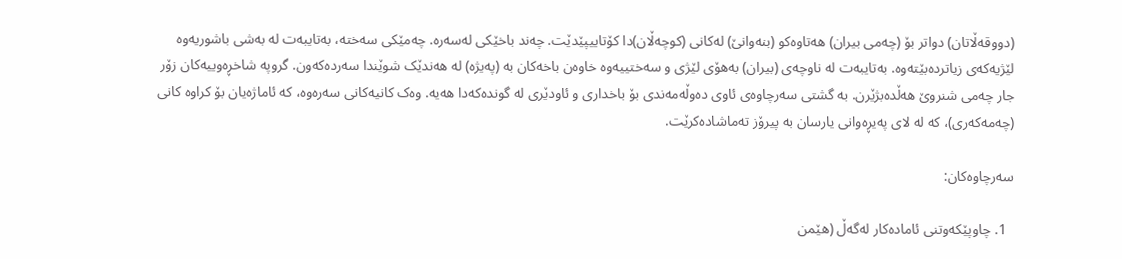(دووقەڵاتان) دواتر بۆ (چەمی بیران) هەتاوەکو (بنەوانێ) لەکانی (کوچەڵان)دا کۆتاییپێدێت. چەند باخێکی لەسەرە. چەمێکی سەختە، بەتایبەت لە بەشی باشوریەوە لێژیەکەی زیاتردەبێتەوە. بەتایبەت لە ناوچەی (بیران) بەهۆی لێژی و سەختییەوە خاوەن باخەکان بە (پەیژە) لە هەندێک شوێندا سەردەکەون. گروپە شاخڕەوییەکان زۆر جار چەمی شنروێ هەڵدەبژێرن. بە گشتی سەرچاوەی ئاوی دەوڵەمەندی بۆ باخداری و ئاودێری لە گوندەکەدا هەیە. وەک کانیەکانی سەرەوە، کە ئاماژەیان بۆ کراوە کانی (چەمەکەری)، کە لە لای پەیڕەوانی یارسان بە پیرۆز تەماشادەکرێت.

سەرچاوەکان:

  1. چاوپێکەوتنی ئامادەکار لەگەڵ (هێمن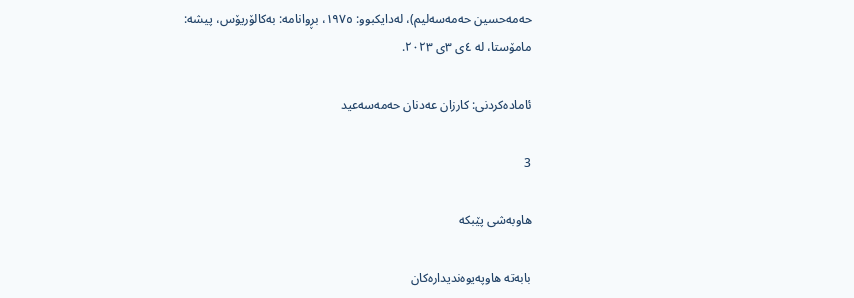حەمەحسین حەمەسەلیم)، لەدایکبوو: ١٩٧٥، بڕوانامە: بەکالۆریۆس، پیشە: مامۆستا، لە ٤ی ٣ی ٢٠٢٣.

ئامادەکردنی: کارزان عەدنان حەمەسەعید

3

هاوبەشی پێبکە

بابەتە هاوپەیوەندیدارەکان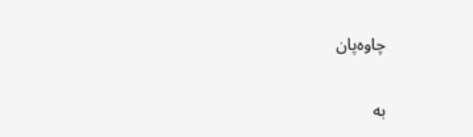چاوەپان

بە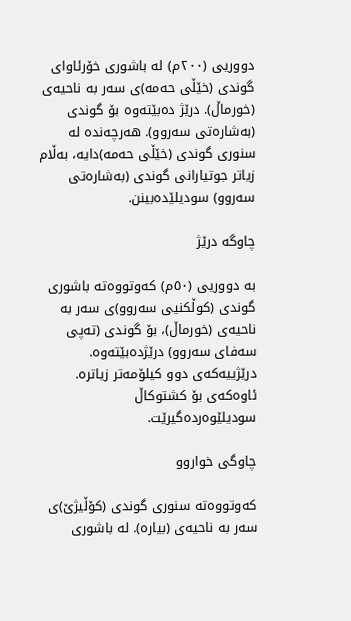دووریی (٢٠٠م) لە باشوری خۆرئاوای گوندی (خێڵی حەمە)ی سەر بە ناحیەی (خورماڵ). درێژ دەبێتەوە بۆ گوندی (بەشارەتی سەروو). هەرچەندە لە سنورى گوندى (خێڵى حەمە)دایە، بەڵام زیاتر جوتیارانى گوندی (بەشارەتی سەروو) سودیلێدەبینن.

چاوگە درێژ

بە دووریی (٥٠م) کەوتووەتە باشوری گوندی (کوڵکنیی سەروو)ی سەر بە ناحیەی (خورماڵ)، بۆ گوندی (تەپی سەفای سەروو) درێژدەبێتەوە. درێژییەکەی دوو کیلۆمەتر زیاترە. ئاوەکەی بۆ کشتوکاڵ سودیلێوەردەگیرێت.

چاوگی خواروو

کەوتووەتە سنوری گوندی (کۆڵیژێ)ی سەر بە ناحیەی (بیارە). لە باشوری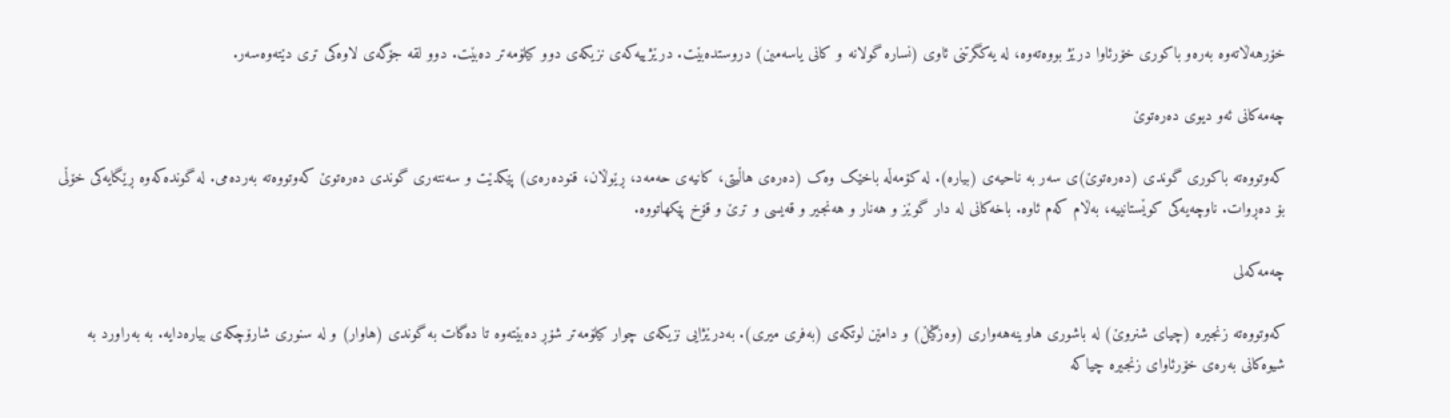خۆرهەڵاتەوە بەرەو باکوری خۆرئاوا درێژ بووەتەوە، لە یەکگرتنی ئاوی (نسارە گولانە و کانی یاسەمین) دروستدەبێت. درێژییەکەی نزیکەی دوو کیلۆمەتر دەبێت. دوو لقە جۆگەی لاوەکی تری دێتەوەسەر.

چەمەکانی ئەو دیوی دەرەتوێ

کەوتووەتە باکوری گوندی (دەرەتوێ)ی سەر بە ناحیەی (بیارە). لە کۆمەڵە باخێک وەک (دەرەی هاڵیتی، کانیەی حەمەد، ڕێوڵان، قنودەرەی) پێکدێت و سەنتەری گوندی دەرەتوێ کەوتووەتە بەردەمی. لە گوندەکەوە ڕێگایەکی خۆڵی بۆ دەڕوات. ناوچەیەکی کوێستانییە، بەڵام کەم ئاوە. باخەکانی لە دار گوێز و هەنار و هەنجیر و قەیسی و ترێ و قۆخ پێکهاتووە.

چەمەکەلی

کەوتووەتە زنجيرە (چياى شنروێ) لە باشورى هاوينەهەوارى (وەزگێڵ) و ‌دامێن لوتکەى (بەفرى ميرى). بەدرێژایی نزیکەی چوار کيلۆمەتر شۆڕ دەبێتەوە تا دەگات بە گوندى (هاوار) و لە سنوری شارۆچکەی بیارەدایە. بە بەراورد بە شيوەکانى بەرەى خۆرئاواى زنجيرە چياکە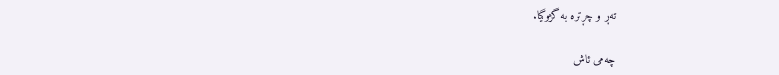تەڕ و چڕترە بە گژوگیا.

چەمی ئاش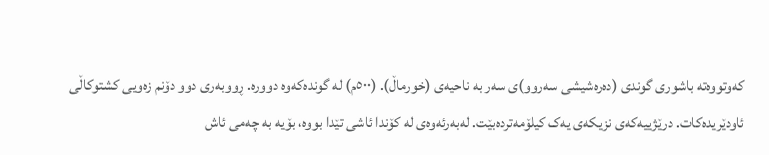کەوتووەتە باشوری گوندی (دەرەشیشی سەروو)ی سەر به ‌ناحیەی (خورماڵ). (٥٠٠م) لە گوندەکەوە دوورە. ڕووبەری دوو دۆنم زەویی کشتوکاڵی ئاودێریدەکات. درێژییەکەی نزیکەی یەک کیلۆمەتردەبێت. لەبەرئەوەی لە کۆندا ئاشی تێدا بووە، بۆیە بە چەمی ئاش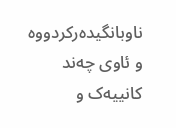ناوبانگیدەرکردووە و ئاوی چەند کانییەک و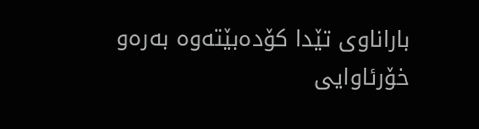باراناوی تێدا کۆدەبێتەوە بەرەو خۆرئاوایی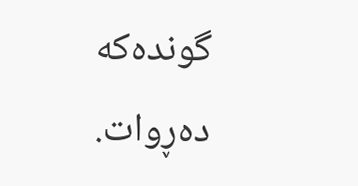گوندەکە دەڕوات.